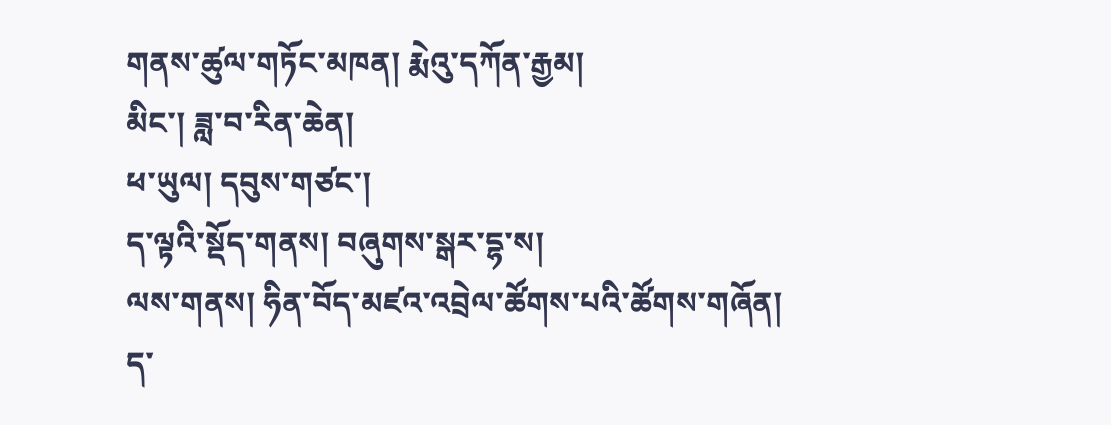གནས་ཚུལ་གཏོང་མཁན། རྨེའུ་དཀོན་རྒྱམ།
མིང་། ཟླ་བ་རིན་ཆེན།
ཕ་ཡུལ། དབུས་གཙང་།
ད་ལྟའི་སྡོད་གནས། བཞུགས་སྒར་དྷ་ས།
ལས་གནས། ཧིན་བོད་མཛའ་འབྲེལ་ཚོགས་པའི་ཚོགས་གཞོན།
ད་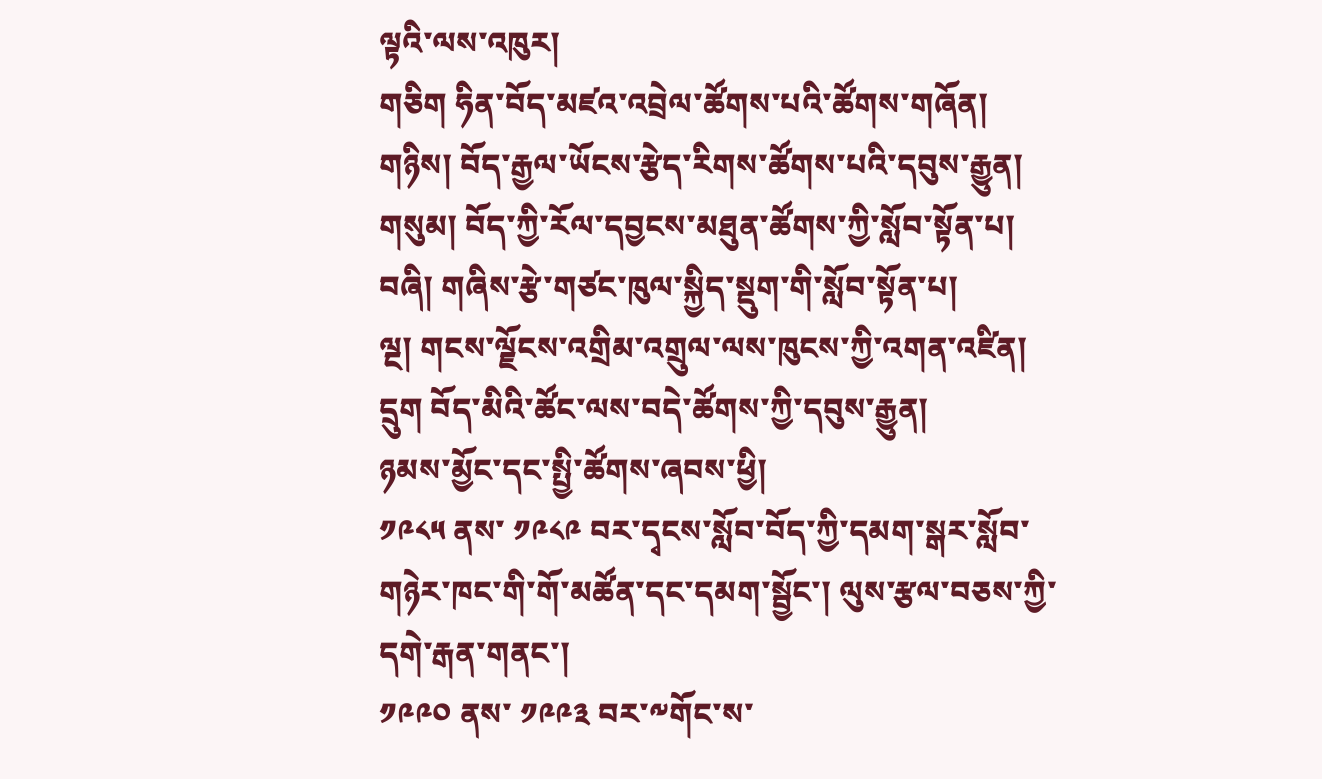ལྟའི་ལས་འཁུར།
གཅིག ཧིན་བོད་མཛའ་འབྲེལ་ཚོགས་པའི་ཚོགས་གཞོན།
གཉིས། བོད་རྒྱལ་ཡོངས་རྩེད་རིགས་ཚོགས་པའི་དབུས་རྒྱུན།
གསུམ། བོད་ཀྱི་རོལ་དབྱངས་མཐུན་ཚོགས་ཀྱི་སློབ་སྟོན་པ།
བཞི། གཞིས་རྩེ་གཙང་ཁུལ་སྐྱིད་སྡུག་གི་སློབ་སྟོན་པ།
ལྔ། གངས་ལྗོངས་འགྲིམ་འགྲུལ་ལས་ཁུངས་ཀྱི་འགན་འཛིན།
དྲུག བོད་མིའི་ཚོང་ལས་བདེ་ཚོགས་ཀྱི་དབུས་རྒྱུན།
ཉམས་མྱོང་དང་སྤྱི་ཚོགས་ཞབས་ཕྱི།
༡༩༨༥ ནས་ ༡༩༨༩ བར་དྭངས་སློབ་བོད་ཀྱི་དམག་སྒར་སློབ་གཉེར་ཁང་གི་གོ་མཚོན་དང་དམག་སྦྱོང་། ལུས་རྩལ་བཅས་ཀྱི་དགེ་རྒན་གནང་།
༡༩༩༠ ནས་ ༡༩༩༣ བར་༸གོང་ས་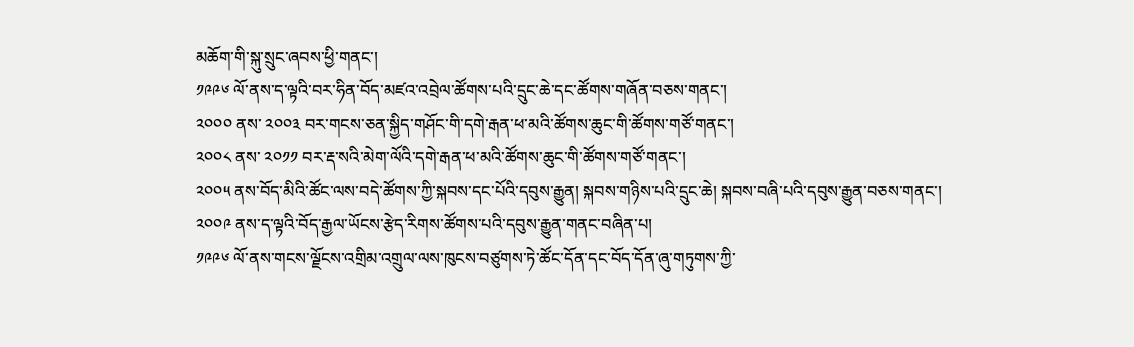མཆོག་གི་སྐུ་སྲུང་ཞབས་ཕྱི་གནང་།
༡༩༩༦ ལོ་ནས་ད་ལྟའི་བར་ཧིན་བོད་མཛའ་འབྲེལ་ཚོགས་པའི་དྲུང་ཆེ་དང་ཚོགས་གཞོན་བཅས་གནང་།
༢༠༠༠ ནས་ ༢༠༠༣ བར་གངས་ཅན་སྐྱིད་གཤོང་གི་དགེ་རྒན་ཕ་མའི་ཚོགས་ཆུང་གི་ཚོགས་གཙོ་གནང་།
༢༠༠༨ ནས་ ༢༠༡༡ བར་རྡ་སའི་མེག་ལོའི་དགེ་རྒན་ཕ་མའི་ཚོགས་ཆུང་གི་ཚོགས་གཙོ་གནང་།
༢༠༠༥ ནས་བོད་མིའི་ཚོང་ལས་བདེ་ཚོགས་ཀྱི་སྐབས་དང་པོའི་དབུས་རྒྱུན། སྐབས་གཉིས་པའི་དྲུང་ཆེ། སྐབས་བཞི་པའི་དབུས་རྒྱུན་བཅས་གནང་།
༢༠༠༩ ནས་ད་ལྟའི་བོད་རྒྱལ་ཡོངས་རྩེད་རིགས་ཚོགས་པའི་དབུས་རྒྱུན་གནང་བཞིན་པ།
༡༩༩༦ ལོ་ནས་གངས་ལྗོངས་འགྲིམ་འགྲུལ་ལས་ཁུངས་བཙུགས་ཏེ་ཚོང་དོན་དང་བོད་དོན་ཞུ་གཏུགས་ཀྱི་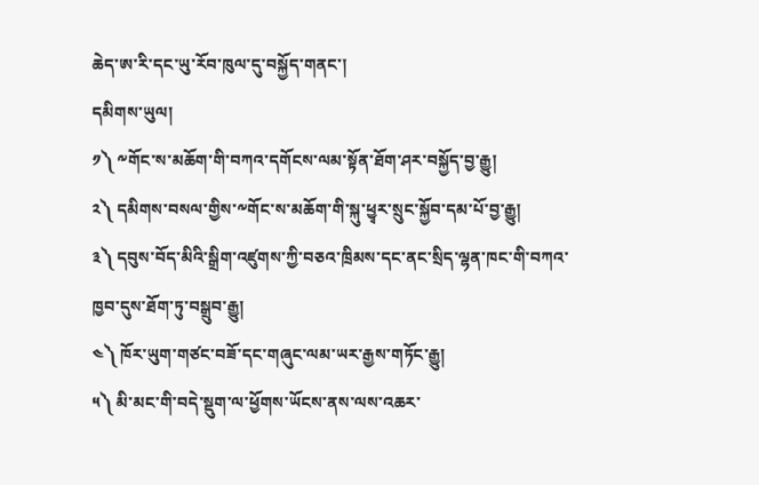ཆེད་ཨ་རི་དང་ཡུ་རོབ་ཁུལ་དུ་བསྐྱོད་གནང་།
དམིགས་ཡུལ།
༡༽ ༸གོང་ས་མཆོག་གི་བཀའ་དགོངས་ལམ་སྟོན་ཐོག་ཤར་བསྐྱོད་བྱ་རྒྱུ།
༢༽ དམིགས་བསལ་གྱིས་༸གོང་ས་མཆོག་གི་སྐུ་ཕྱྭར་སྲུང་སྐྱོབ་དམ་པོ་བྱ་རྒྱུ།
༣༽ དབུས་བོད་མིའི་སྒྲིག་འཛུགས་ཀྱི་བཅའ་ཁྲིམས་དང་ནང་སྲིད་ལྷན་ཁང་གི་བཀའ་ཁྱབ་དུས་ཐོག་ཏུ་བསྒྲུབ་རྒྱུ།
༤༽ ཁོར་ཡུག་གཙང་བཟོ་དང་གཞུང་ལམ་ཡར་རྒྱས་གཏོང་རྒྱུ།
༥༽ མི་མང་གི་བདེ་སྡུག་ལ་ཕྱོགས་ཡོངས་ནས་ལས་འཆར་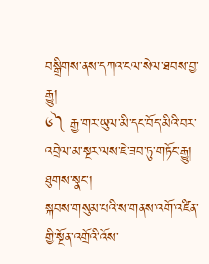བསྒྲིགས་ནས་དཀའ་ངལ་སེལ་ཐབས་བྱ་རྒྱུ།
༦༽ རྒྱ་གར་ཡུལ་མི་དང་བོད་མིའི་བར་འབྲེལ་མ་སྔར་ལས་ཇེ་ཟབ་ཏུ་གཏོང་རྒྱུ།
ཐུགས་སྣང་།
སྐབས་གསུམ་པའི་ས་གནས་འགོ་འཛིན་གྱི་སྔོན་འགྲོའི་འོས་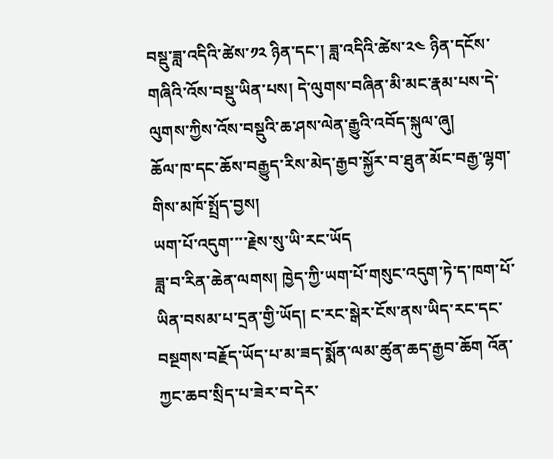བསྡུ་ཟླ་འདིའི་ཚེས་༡༢ ཉིན་དང་། ཟླ་འདིའི་ཚེས་༢༤ ཉིན་དངོས་གཞིའི་འོས་བསྡུ་ཡིན་པས། དེ་ལུགས་བཞིན་མི་མང་རྣམ་པས་དེ་ལུགས་ཀྱིས་འོས་བསྡུའི་ཆ་ཤས་ལེན་རྒྱུའི་འབོད་སྐུལ་ཞུ།
ཆོལ་ཁ་དང་ཆོས་བརྒྱུད་རིས་མེད་རྒྱབ་སྐྱོར་བ་ཐུན་མོང་བརྒྱ་ལྷག་གིས་མཁོ་སྤྲོད་བྱས།
ཡག་པོ་འདུག་་་་རྗེས་སུ་ཡི་རང་ཡོད
ཟླ་བ་རིན་ཆེན་ལགས། ཁྱེད་ཀྱི་ཡག་པོ་གསུང་འདུག་ཏེ་ད་ཁག་པོ་ཡིན་བསམ་པ་དྲན་གྱི་ཡོད། ང་རང་སྒེར་ངོས་ནས་ཡིད་རང་དང་བསྔགས་བརྗོད་ཡོད་པ་མ་ཟད་སྨོན་ལམ་ཚུན་ཆད་རྒྱབ་ཆོག འོན་ཀྱང་ཆབ་སྲིད་པ་ཟེར་བ་དེར་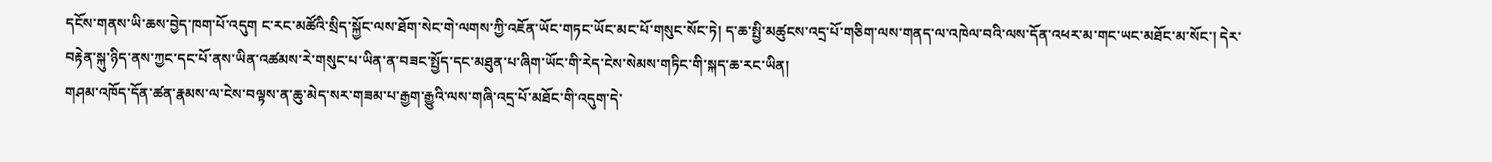དངོས་གནས་ཡི་ཆས་བྱེད་ཁག་པོ་འདུག ང་རང་མཚོའི་སྲིད་སྐྱོང་ལས་ཐོག་སེང་གེ་ལགས་ཀྱི་འཇོན་ཡོང་གཏང་ཡོང་མང་པོ་གསུང་སོང་ཏེ། ད་ཆ་སྤྱི་མཚུངས་འདྲ་པོ་གཅིག་ལས་གནད་ལ་འཁེལ་བའི་ལས་དོན་འཕར་མ་གང་ཡང་མཐོང་མ་སོང་། དེར་བརྟེན་སྐུ་ཉིད་ནས་ཀྱང་དང་པོ་ནས་ཡིན་འཚམས་རེ་གསུང་པ་ཡིན་ན་བཟང་སྤྱོད་དང་མཐུན་པ་ཞིག་ཡོང་གི་རེད་ངེས་སེམས་གཏིང་གི་སྐད་ཆ་རང་ཡིན།
གཤམ་འཁོད་དོན་ཚན་རྣམས་ལ་ངེས་བལྟས་ན་ཆུ་མེད་སར་གཟམ་པ་རྒྱག་རྒྱུའི་ལས་གཞི་འདྲ་པོ་མཐོང་གི་འདུག་དེ་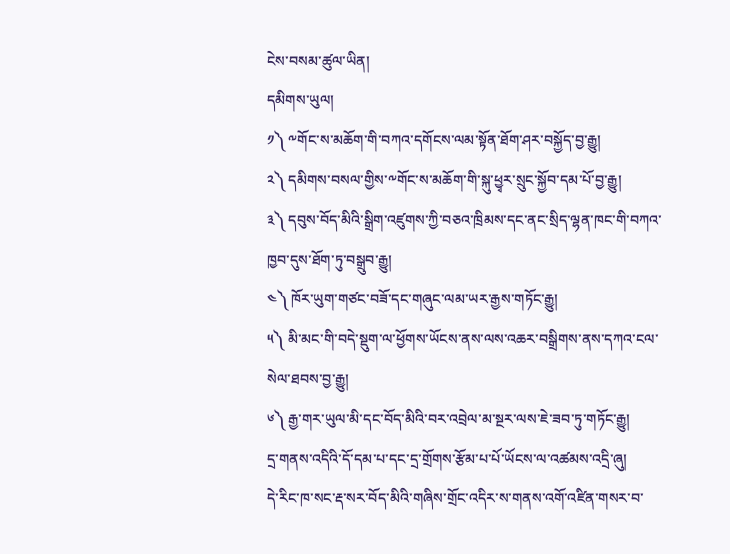ངེས་བསམ་ཚུལ་ཡིན།
དམིགས་ཡུལ།
༡༽ ༸གོང་ས་མཆོག་གི་བཀའ་དགོངས་ལམ་སྟོན་ཐོག་ཤར་བསྐྱོད་བྱ་རྒྱུ།
༢༽ དམིགས་བསལ་གྱིས་༸གོང་ས་མཆོག་གི་སྐུ་ཕྱྭར་སྲུང་སྐྱོབ་དམ་པོ་བྱ་རྒྱུ།
༣༽ དབུས་བོད་མིའི་སྒྲིག་འཛུགས་ཀྱི་བཅའ་ཁྲིམས་དང་ནང་སྲིད་ལྷན་ཁང་གི་བཀའ་ཁྱབ་དུས་ཐོག་ཏུ་བསྒྲུབ་རྒྱུ།
༤༽ ཁོར་ཡུག་གཙང་བཟོ་དང་གཞུང་ལམ་ཡར་རྒྱས་གཏོང་རྒྱུ།
༥༽ མི་མང་གི་བདེ་སྡུག་ལ་ཕྱོགས་ཡོངས་ནས་ལས་འཆར་བསྒྲིགས་ནས་དཀའ་ངལ་སེལ་ཐབས་བྱ་རྒྱུ།
༦༽ རྒྱ་གར་ཡུལ་མི་དང་བོད་མིའི་བར་འབྲེལ་མ་སྔར་ལས་ཇེ་ཟབ་ཏུ་གཏོང་རྒྱུ།
དྲ་གནས་འདིའི་དོ་དམ་པ་དང་དྲ་གྲོགས་རྩོམ་པ་པོ་ཡོངས་ལ་འཚམས་འདྲི་ཞུ།
དེ་རིང་ཁ་སང་རྡ་སར་བོད་མིའི་གཞིས་གྲོང་འདིར་ས་གནས་འགོ་འཛིན་གསར་བ་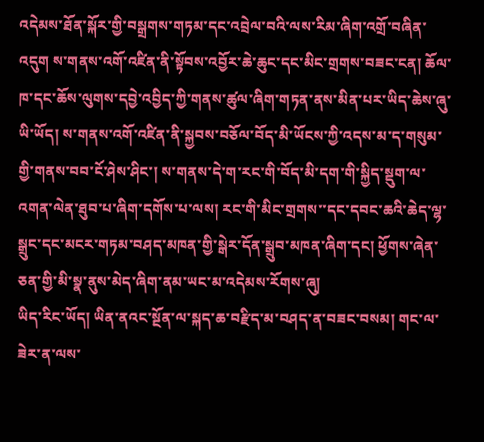འདེམས་ཐོན་སྐོར་གྱི་བསྒྲགས་གཏམ་དང་འབྲེལ་བའི་ལས་རིམ་ཞིག་འགྲོ་བཞིན་འདུག ས་གནས་འགོ་འཛིན་ནི་སྟོབས་འབྱོར་ཆེ་ཆུང་དང་མིང་གྲགས་བཟང་ངན། ཆོལ་ཁ་དང་ཆོས་ལུགས་དབྱེ་འབྱིད་ཀྱི་གནས་ཚུལ་ཞིག་གཏན་ནས་མིན་པར་ཡིད་ཆེས་ཞུ་ཡི་ཡོད། ས་གནས་འགོ་འཛིན་ནི་སྐྱབས་བཅོལ་བོད་མི་ཡོངས་ཀྱི་འདས་མ་ད་གསུམ་གྱི་གནས་བབ་ངོ་ཤེས་ཤིང་། ས་གནས་དེ་ག་རང་གི་བོད་མི་དག་གི་སྐྱིད་སྡུག་ལ་འགན་ལེན་ཐུབ་པ་ཞིག་དགོས་པ་ལས། རང་གི་མིང་གྲགས་་དང་དབང་ཆའི་ཆེད་ལྷ་སྒྲུང་དང་མངར་གཏམ་བཤད་མཁན་གྱི་སྒེར་དོན་སྒྲུབ་མཁན་ཞིག་དང། ཕྱོགས་ཞེན་ཅན་གྱི་མི་སྣ་ནུས་མེད་ཞིག་ནམ་ཡང་མ་འདེམས་རོགས་ཞུ།
ཡིད་རིང་ཡོད། ཡིན་ནའང་སྔོན་ལ་སྐད་ཆ་བརྫིད་མ་བཤད་ན་བཟང་བསམ། གང་ལ་ཟེར་ན་ལས་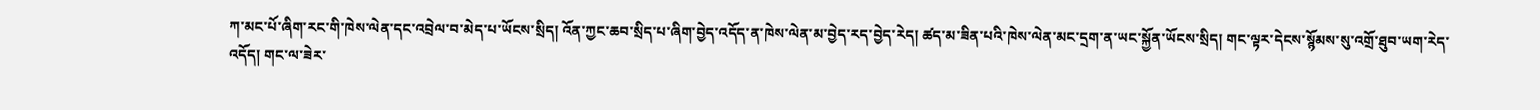ཀ་མང་པོ་ཞིག་རང་གི་ཁེས་ལེན་དང་འབྲེལ་བ་མེད་པ་ཡོངས་སྲིད། འོན་ཀྱང་ཆབ་སྲིད་པ་ཞིག་བྱེད་འདོད་ན་ཁེས་ལེན་མ་བྱེད་རད་བྱེད་རེད། ཚད་མ་ཟིན་པའི་ཁེས་ལེན་མང་དྲག་ན་ཡང་སྐྱོན་ཡོངས་སྲིད། གང་ལྟར་དེངས་སྙོམས་སུ་འགྲོ་ཐུབ་ཡག་རེད་འདོད། གང་ལ་ཟེར་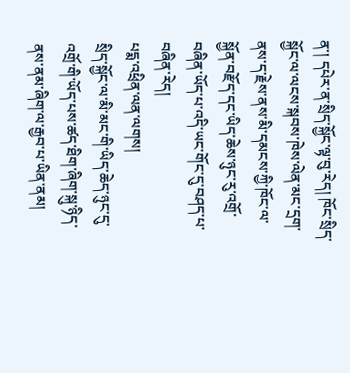ན་། དཔེར་ན་སྲིད་སྐྱོང་ལྟ་བུ་རེད། ཁོང་སྲིད་སྐྱོང་ལ་ལངས་སྐབས་ཁེས་ལེན་མང་དྲག་ནས་ད་རྗེས་ནས་མི་དམངས་ཀྱི་ཁོང་ལ་སྐྱོན་བརྫོད་དང་ཡིད་ཆེས་ཉུང་རུ་འགྲོ་བཞིན་ཡོད་པ་འདི་ཡང་གོང་དུ་བཤད་པ་བཞིན་རེད།
པདྨ་འཕྲིན་ལན་ལགས།
སྲིད་སྐྱོང་ལ་མི་མང་གི་ཡིད་ཆེད་ཉུང་དུ་འགྲོ་གི་ཡོད་པས་ཚད་ཐིག་ཞིག་སྐུ་ཉིད་ནས་ནམ་ཞིག་ལ་རྒྱབ་པ་ཡིན་ནམ།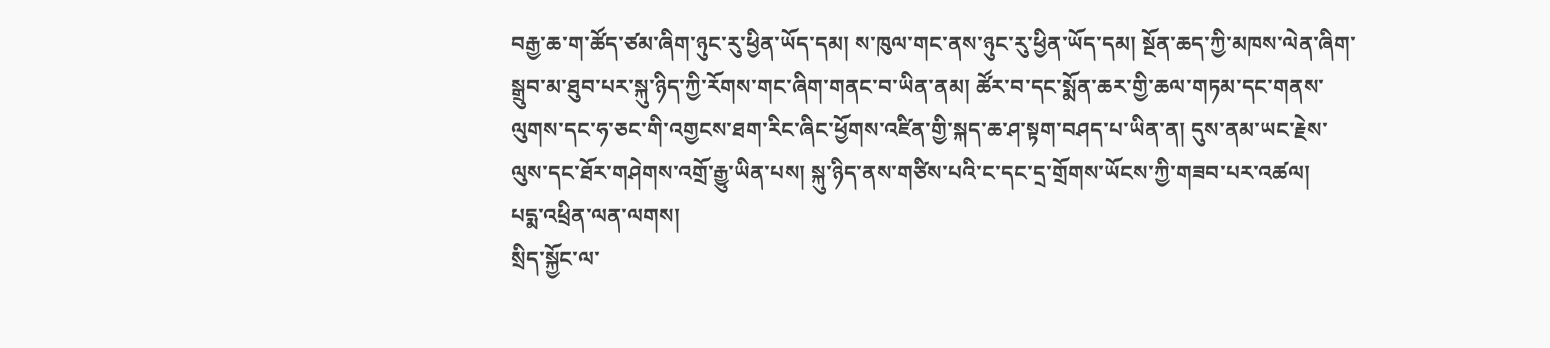བརྒྱ་ཆ་ག་ཚོད་ཙམ་ཞིག་ཉུང་རུ་ཕྱིན་ཡོད་དམ། ས་ཁུལ་གང་ནས་ཉུང་རུ་ཕྱིན་ཡོད་དམ། སྔོན་ཆད་ཀྱི་མཁས་ལེན་ཞིག་སྒྲུབ་མ་ཐུབ་པར་སྐུ་ཉིད་ཀྱི་རོགས་གང་ཞིག་གནང་བ་ཡིན་ནམ། ཚོར་བ་དང་སྨོན་ཆར་གྱི་ཆལ་གཏམ་དང་གནས་ལུགས་དང་ཧ་ཅང་གི་འགྱངས་ཐག་རིང་ཞིང་ཕྱོགས་འཛིན་གྱི་སྐད་ཆ་ཤ་སྟག་བཤད་པ་ཡིན་ན། དུས་ནམ་ཡང་རྗེས་ལུས་དང་ཐོར་གཤེགས་འགྲོ་རྒྱུ་ཡིན་པས། སྐུ་ཉིད་ནས་གཙིས་པའི་ང་དང་དྲ་གྲོགས་ཡོངས་ཀྱི་གཟབ་པར་འཚལ།
པདྨ་འཕྲིན་ལན་ལགས།
སྲིད་སྐྱོང་ལ་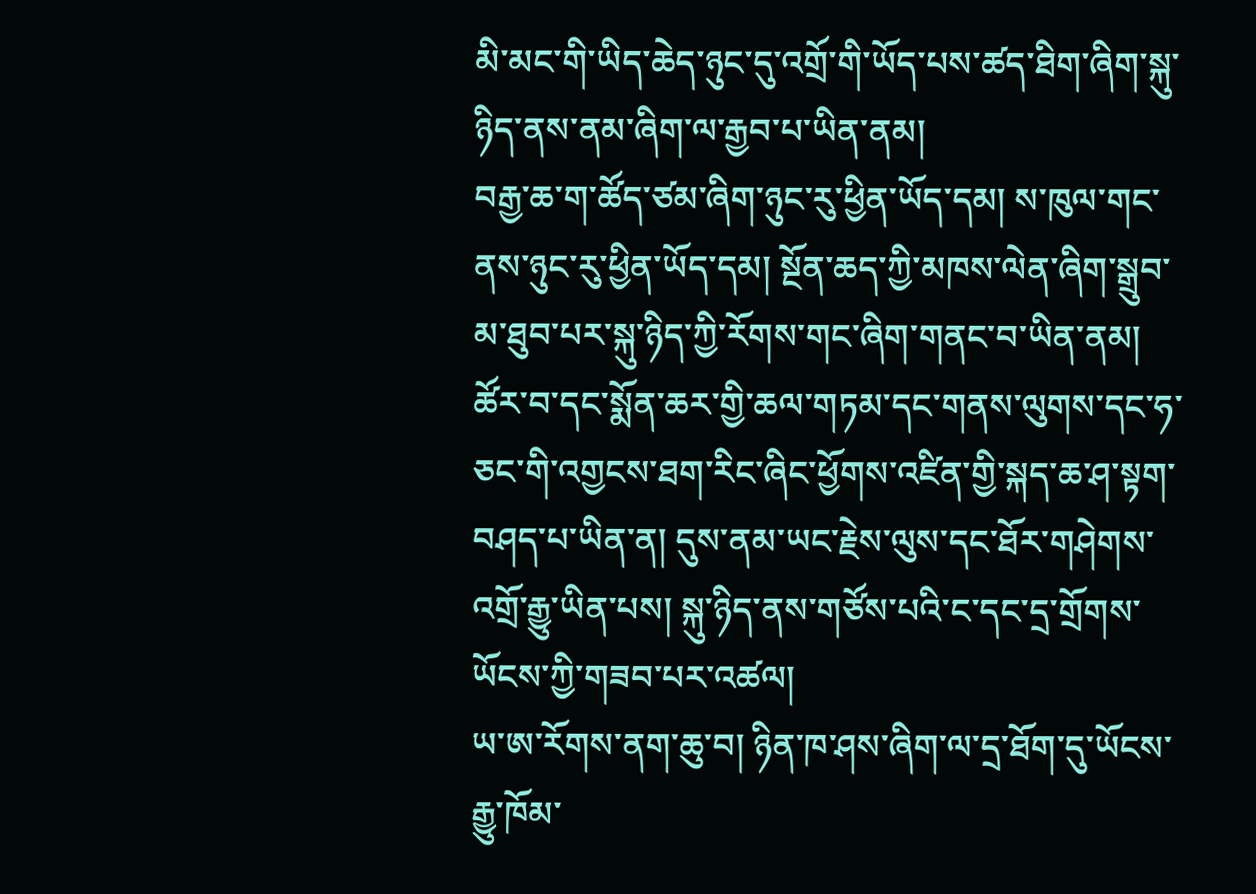མི་མང་གི་ཡིད་ཆེད་ཉུང་དུ་འགྲོ་གི་ཡོད་པས་ཚད་ཐིག་ཞིག་སྐུ་ཉིད་ནས་ནམ་ཞིག་ལ་རྒྱབ་པ་ཡིན་ནམ།
བརྒྱ་ཆ་ག་ཚོད་ཙམ་ཞིག་ཉུང་རུ་ཕྱིན་ཡོད་དམ། ས་ཁུལ་གང་ནས་ཉུང་རུ་ཕྱིན་ཡོད་དམ། སྔོན་ཆད་ཀྱི་མཁས་ལེན་ཞིག་སྒྲུབ་མ་ཐུབ་པར་སྐུ་ཉིད་ཀྱི་རོགས་གང་ཞིག་གནང་བ་ཡིན་ནམ། ཚོར་བ་དང་སྨོན་ཆར་གྱི་ཆལ་གཏམ་དང་གནས་ལུགས་དང་ཧ་ཅང་གི་འགྱངས་ཐག་རིང་ཞིང་ཕྱོགས་འཛིན་གྱི་སྐད་ཆ་ཤ་སྟག་བཤད་པ་ཡིན་ན། དུས་ནམ་ཡང་རྗེས་ལུས་དང་ཐོར་གཤེགས་འགྲོ་རྒྱུ་ཡིན་པས། སྐུ་ཉིད་ནས་གཙོས་པའི་ང་དང་དྲ་གྲོགས་ཡོངས་ཀྱི་གཟབ་པར་འཚལ།
ཡ་ཨ་རོགས་ནག་ཆུ་བ། ཉིན་ཁ་ཤས་ཞིག་ལ་དྲ་ཐོག་དུ་ཡོངས་རྒྱུ་ཁོམ་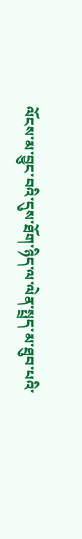ལོངས་མ་བྱུང་བའི་དུས་ཐོག་ཉིད་ལ་ལེན་སྤྲད་མ་ཐུབ་པའི་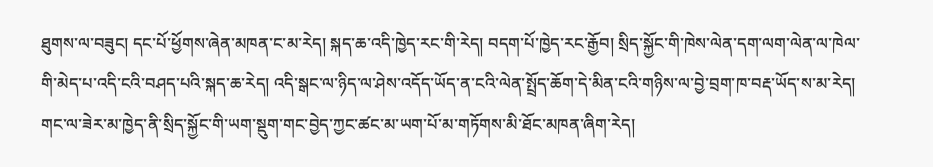ཐུགས་ལ་བཟུང། དང་པོ་ཕྱོགས་ཞེན་མཁན་ང་མ་རེད། སྐད་ཆ་འདི་ཁྱེད་རང་གི་རེད། བདག་པོ་ཁྱེད་རང་རྒྱོབ། སྲིད་སྐྱོང་གི་ཁེས་ལེན་དག་ལག་ལེན་ལ་ཁེལ་གི་མེད་པ་འདི་ངའི་བཤད་པའི་སྐད་ཆ་རེད། འདི་སྒང་ལ་ཉིད་ལ་ཤེས་འདོད་ཡོད་ན་ངའི་ལེན་སྤྲོད་ཆོག་དེ་མིན་ངའི་གཉིས་ལ་བྱེ་བྲག་ཁ་བརྡ་ཡོད་ས་མ་རེད། གང་ལ་ཟེར་མ་ཁྱེད་ནི་སྲིད་སྐྱོང་གི་ཡག་སྡུག་གང་བྱེད་ཀྱང་ཚང་མ་ཡག་པོ་མ་གཏོགས་མི་ཐོང་མཁན་ཞིག་རེད།